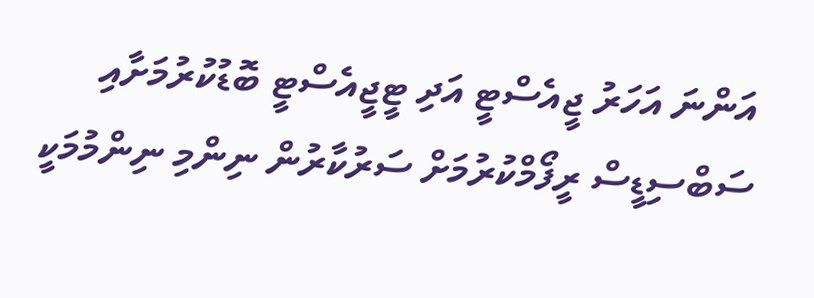އަންނަ އަހަރު ޖީއެސްޓީ އަދި ޓީޖީއެސްޓީ ބޮޑުކުރުމަށާއި ސަބްސިޑީސް ރީފޯމްކުރުމަށް ސަރުކާރުން ނިންމި ނިންމުމަކީ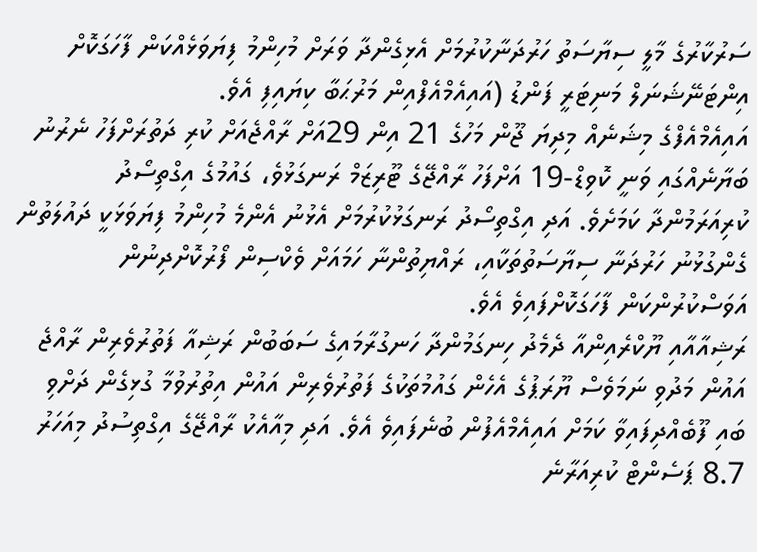ސަރުކާރުގެ މާލީ ސިޔާސަތު ހަރުދަނާކުރުމަށް އެޅިގެންދާ ވަރަށް މުހިންމު ފިޔަވަޅެއްކަން ފާހަގަކޮށް އިންޓަނޭޝަނަލް މަނިޓަރީ ފަންޑު (އައިއެމްއެފްއިން މަރުޙަބާ ކިޔައިފި އެވެ.
އައިއެމްއެފްގެ މިޝަނެއް މިދިޔަ ޖޫން މަހުގެ 21 އިން 29އަށް ރާއްޖެއަށް ކުރި ދަތުރަށްފަހު ނެރުނު ބަޔާނެއްގައި ވަނީ ކޮވިޑް-19 އަށްފަހު ރާއްޖޭގެ ޓޫރިޒަމް ރަނގަޅުވެ، ގައުމުގެ އިގްތިސޯދު ކުރިއަރަމުންދާ ކަމަށެވެ. އަދި އިގްތިސޯދު ރަނގަޅުކުރުމަށް އެޅުނު އެންމެ މުހިންމު ފިޔަވަޅަކީ ދައުލަތުން ގެންގުޅުނު ހަރުދަނާ ސިޔާސަތުތަކާއި، ރައްޔިތުންނާ ހަމައަށް ވެކްސިން ފޯރުކޮށްދިނުން އަވަސްކުރުންކަން ފާހަގަކޮށްފައިވެ އެވެ.
ރަޝިއާއާއި ޔޫކްރެއިންއާ ދެމެދު ހިނގަމުންދާ ހަނގުރާމައިގެ ސަބަބުން ރަޝިއާ ފަތުރުވެރިން ރާއްޖެ އައުން މަދުވި ނަމަވެސް ޔޫރަޕުގެ އެހެން ގައުމުތަކުގެ ފަތުރުވެރިން އައުން އިތުރުވުމާ ގުޅިގެން ދަށްވި ބައި ފޫބެއްދިފައިވާ ކަމަށް އައިއެމްއެފުން ބުނެފައިވެ އެވެ. އަދި މިއާއެކު ރާއްޖޭގެ އިގްތިސުދު މިއަހަރު 8.7 ޕަސެންޓް ކުރިއަރާނެ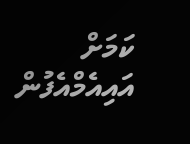ކަމަށް އައިއެމްއެފުން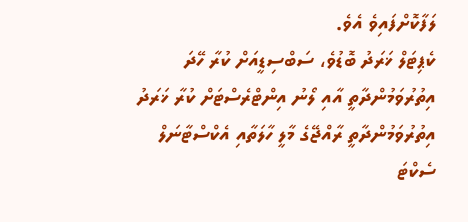ލަފާކޮށްފައިވެ އެވެ.
ކެޕިޓަލް ޚަރަދު ބޮޑުވެ، ސަބްސިޑީއަށް ކުރާ ހޭދަ އިތުރުވަމުންދާތީ އާއި ލޯނު އިންޓްރެސްޓަށް ކުރާ ޚަރަދު އިތުރުވަމުންދާތީ ރާއްޖޭގެ މާލީ ހާލަތާއި އެކްސްޓާނަލް ސެކްޓަ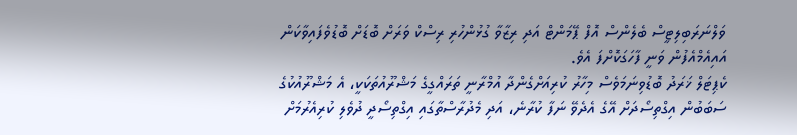ވަލްނަރަބިލިޓީސް ބެލެންސް އޮފް ޕޭމަންޓް އަދި ރިޒާވާ ގުޅުންހުރި ރިސްކް ވަރަށް ބޮޑަށް ބޮޑުވެފައިވާކަން އައިއެމްއެފުން ވަނީ ފާހަގަކޮށްފަ އެވެ.
ކެޕިޓަލް ޚަރަދު ބޮޑުވިނަމަވެސް މިހާރު ކުރިއަށްގެންދާ އުމްރާނީ ތަރައްގީގެ މަޝްރޫއުތަކަކީ، އެ މަޝްރޫއުކުގެ ސަބަބުން އިގްތިސޯދަށް އޭގެ އެދެވޭ ނަފާ ކުރާނެ، އަދި މެދުރާސްތާގައި އިގްތިސޯދީ ދުވެލި ކުރިއެރުމަށް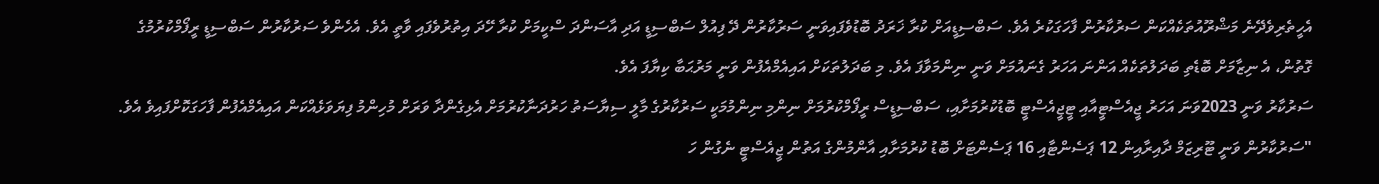އެހީތެރިވެދޭނެ މަޝްރޫއުތަކެއްކަން ސަރުކާރުން ފާހަގަކުރެ އެވެ. ސަބްސިޑީއަށް ކުރާ ޚަރަދު ބޮޑުވެފައިވަނީ ސަރުކާރުން ދޭ ފިއުލް ސަބްސިޑީ އަދި އާސަންދަ ސްކީމަށް ކުރާ ހޭދަ އިތުރުވެފައި ވާތީ އެވެ. އެހެންވެ ސަރުކާރުން ސަބްސިޑީ ރީފޯމްކުރުމުގެ ގޮތުން، އެ ނިޒާމަށް ބޮޑެތި ބަދަލުތަކެއް އަންނަ އަހަރު ގެނައުމަށް ވަނީ ނިންމަވާފަ އެވެ. މި ބަދަލުތަކަށް އައިއެމްއެފުން ވަނީ މަރުޙަބާ ކިޔާފަ އެވެ.
ސަރުކާރު ވަނީ 2023ވަނަ އަހަރު ޖީއެސްޓީއާއި ޓީޖީއެސްޓީ ބޮޑުކުރުމަށާއި، ސަބްސިޑީސް ރީފޯމްކުރުމަށް ނިންމި ނިންމުމަކީ ސަރުކާރުގެ މާލީ ސިޔާސަތު ހަރުދަނާކުރުމަށް އެޅިގެންދާ ވަރަށް މުހިންމު ފިޔަވަޅެއްކަން އައިއެމްއެފުން ފާހަގަކޮށްފައިވެ އެވެ.
"ސަރުކާރުން ވަނީ ޓޫރިޒަމް ދާއިރާއިން 12 ޕަސެންޓާއި 16 ޕަސެންޓަށް ބޮޑު ކުރުމަށާއި އާންމުންގެ އަތުން ޖީއެސްޓީ ނެގުން ހަ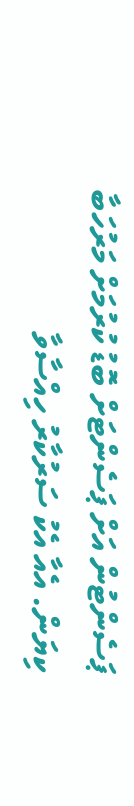ޕަސެންޓުން އަށް ޕަސެންޓަށް ބޮޑު ކުރުމަށް މަރުހަބާ ކިޔަން. އެއާ އެކު ސަރުކާރު ހިއްސާވާ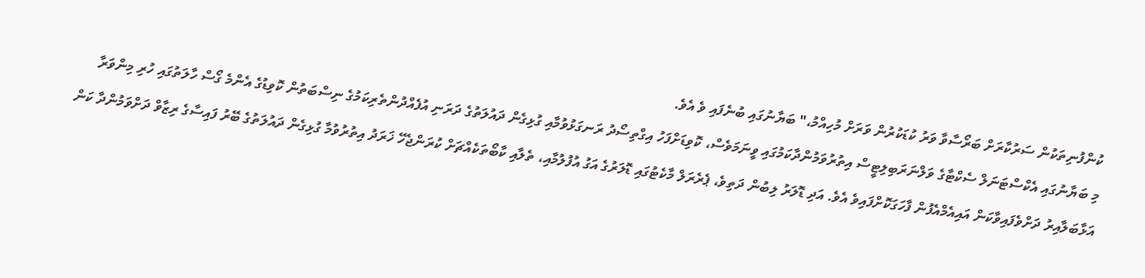ކުންފުނިތަކުން ސަރުކާރަށް ބަރޯސާވާ ވަރު ކުޑަކުރުން ވަރަށް މުހިއްމު،" ބަޔާނުގައި ބުނެފައި ވެ އެވެ.
މި ބަޔާނުގައި އެކްސްޓަނަލް ސެކްޓާގެ ވަލްނަރަބިލިޓީސް އިތުރުވަމުންދާކަމުގައި ވީނަމަވެސް، ކޮވިޑަށްފަހު އިގްތިސޯދު ރަނގަޅުވުމާއި ގުޅިގެން ދައުލަތުގެ ދަރަނި އުފެއްދުންތެރިކަމުގެ ނިސްބަތުން ކޮވިޑުގެ އެންމެ ގޯސް ހާލަތުގައި ހުރި މިންވަރާ އަޅާބަލާއިރު ދަށްވެފައިވާކަން އައިއެމްއެފުން ފާހަގަކޮށްފައިވެ އެވެ. އަދި ޑޮލަރު ލިބުން ދަތިވެ، ޕެރެރަލް މާކެޓުގައި ޑޮލަރުގެ އަގު އުފުލުމާއި، ތެލާއި ކާބޯތަކެއްޗަށް ކުރަންޖެހޭ ޚަރަދު އިތުރުވުމާ ގުޅިގެން ދައުލަތުގެ ބޭރު ފައިސާގެ ރިޒާވް ދަށްވަމުންދާ ކަން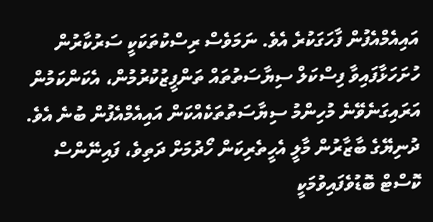އައިއެމްއެފުން ފާހަގަކުރެ އެވެ. ނަމަވެސް ރިސްކުތަކަކީ ސަރުކާރުން ހުށަހަޅާފައިވާ ފިސްކަލް ސިޔާސަތުތައް ތަންފީޒުކުރުމުން، އެކަންކަމުން އަރައިގަނެވޭނެ މުހިންމު ސިޔާސަތުތަކެއްކަން އައިއެމްއެފުން ބުނެ އެވެ.
ދުނިޔޭގެ ބާޒާރުން މާލީ އެހީތެރިކަން ހޯދުމަށް ދަތިވެ، ފައިނޭންސް ކޮސްޓް ބޮޑުވެފައިވުމަކީ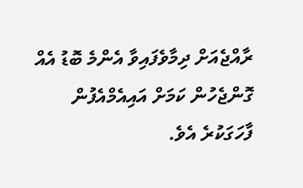ރާއްޖެއަށް ދިމާވެފައިވާ އެންމެ ބޮޑު އެއް ގޮންޖެހުން ކަމަށް އައިއެމްއެފުން ފާހަގަކުރެ އެވެ.